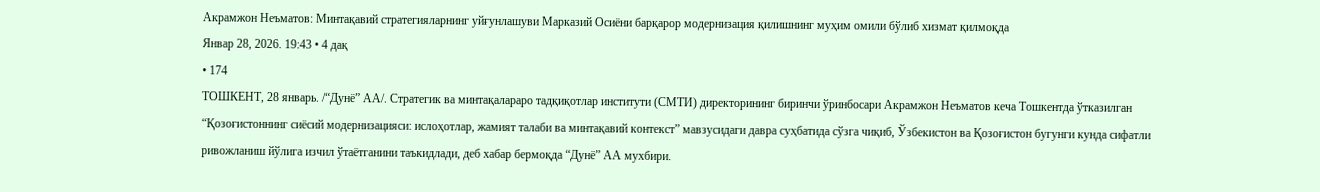Акрамжон Неъматов: Минтақавий стратегияларнинг уйғунлашуви Марказий Осиёни барқарор модернизация қилишнинг муҳим омили бўлиб хизмат қилмоқда
Январ 28, 2026. 19:43 • 4 дақ
• 174
ТОШКЕНТ, 28 январь. /“Дунё” АА/. Стратегик ва минтақалараро тадқиқотлар институти (СМТИ) директорининг биринчи ўринбосари Акрамжон Неъматов кеча Тошкентда ўтказилган “Қозоғистоннинг сиёсий модернизацияси: ислоҳотлар, жамият талаби ва минтақавий контекст” мавзусидаги давра суҳбатида сўзга чиқиб, Ўзбекистон ва Қозоғистон бугунги кунда сифатли ривожланиш йўлига изчил ўтаётганини таъкидлади, деб хабар бермоқда “Дунё” АА мухбири.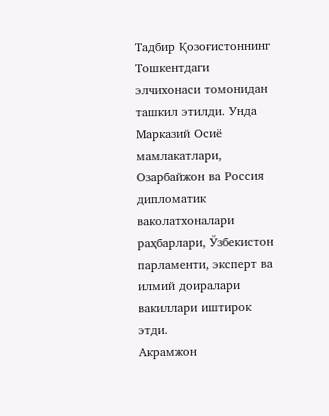Тадбир Қозоғистоннинг Тошкентдаги элчихонаси томонидан ташкил этилди. Унда Марказий Осиё мамлакатлари, Озарбайжон ва Россия дипломатик ваколатхоналари раҳбарлари, Ўзбекистон парламенти, эксперт ва илмий доиралари вакиллари иштирок этди.
Акрамжон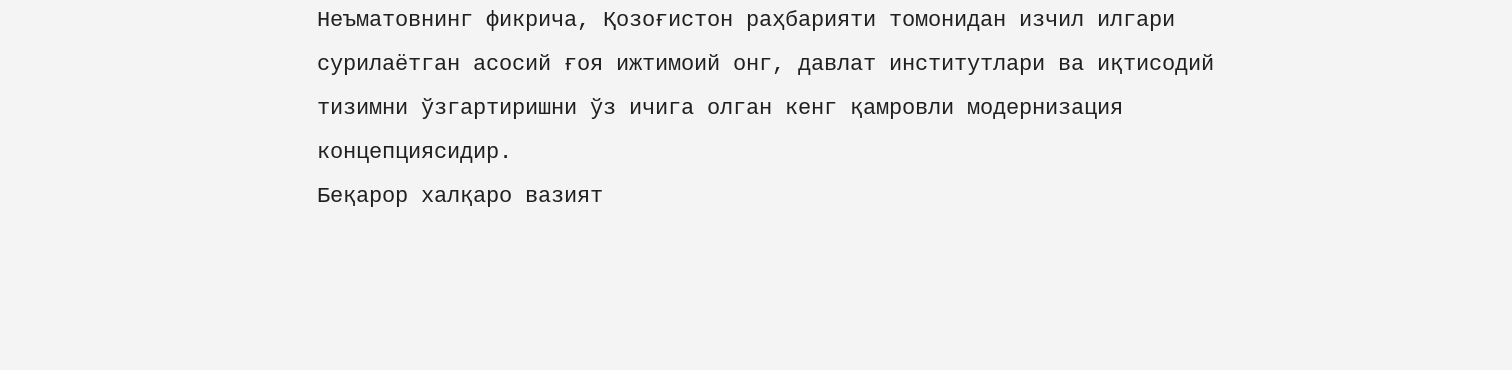Неъматовнинг фикрича, Қозоғистон раҳбарияти томонидан изчил илгари сурилаётган асосий ғоя ижтимоий онг, давлат институтлари ва иқтисодий тизимни ўзгартиришни ўз ичига олган кенг қамровли модернизация концепциясидир.
Беқарор халқаро вазият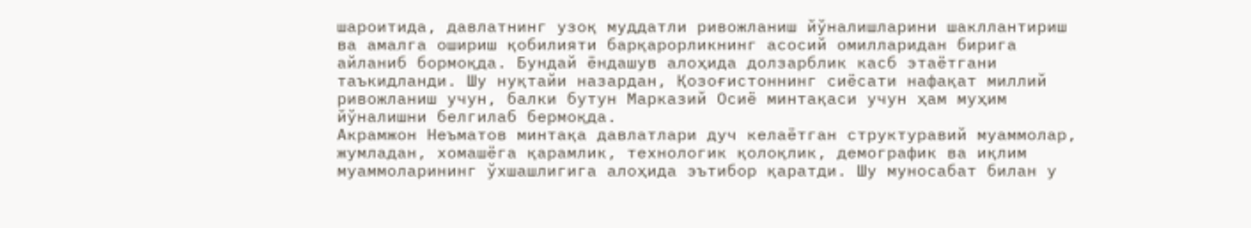шароитида, давлатнинг узоқ муддатли ривожланиш йўналишларини шакллантириш ва амалга ошириш қобилияти барқарорликнинг асосий омилларидан бирига айланиб бормоқда. Бундай ёндашув алоҳида долзарблик касб этаётгани таъкидланди. Шу нуқтайи назардан, Қозоғистоннинг сиёсати нафақат миллий ривожланиш учун, балки бутун Марказий Осиё минтақаси учун ҳам муҳим йўналишни белгилаб бермоқда.
Акрамжон Неъматов минтақа давлатлари дуч келаётган структуравий муаммолар, жумладан, хомашёга қарамлик, технологик қолоқлик, демографик ва иқлим муаммоларининг ўхшашлигига алоҳида эътибор қаратди. Шу муносабат билан у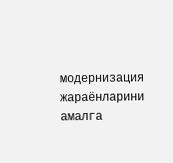модернизация жараёнларини амалга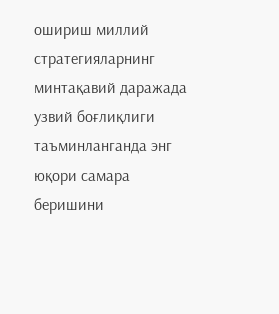ошириш миллий стратегияларнинг минтақавий даражада узвий боғлиқлиги таъминланганда энг юқори самара беришини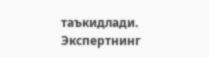таъкидлади.
Экспертнинг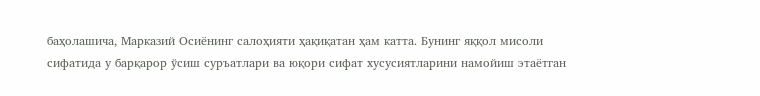баҳолашича, Марказий Осиёнинг салоҳияти ҳақиқатан ҳам катта. Бунинг яққол мисоли сифатида у барқарор ўсиш суръатлари ва юқори сифат хусусиятларини намойиш этаётган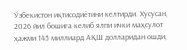Ўзбекистон иқтисодиётини келтирди. Хусусан, 2026 йил бошига келиб ялпи ички маҳсулот ҳажми 145 миллиард АҚШ долларидан ошди,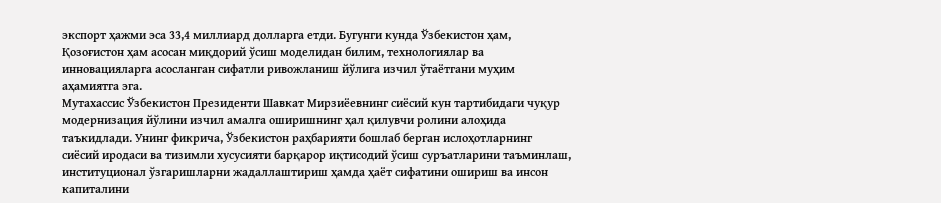экспорт ҳажми эса 33,4 миллиард долларга етди. Бугунги кунда Ўзбекистон ҳам, Қозоғистон ҳам асосан миқдорий ўсиш моделидан билим, технологиялар ва инновацияларга асосланган сифатли ривожланиш йўлига изчил ўтаётгани муҳим аҳамиятга эга.
Мутахассис Ўзбекистон Президенти Шавкат Мирзиёевнинг сиёсий кун тартибидаги чуқур модернизация йўлини изчил амалга оширишнинг ҳал қилувчи ролини алоҳида таъкидлади. Унинг фикрича, Ўзбекистон раҳбарияти бошлаб берган ислоҳотларнинг сиёсий иродаси ва тизимли хусусияти барқарор иқтисодий ўсиш суръатларини таъминлаш, институционал ўзгаришларни жадаллаштириш ҳамда ҳаёт сифатини ошириш ва инсон капиталини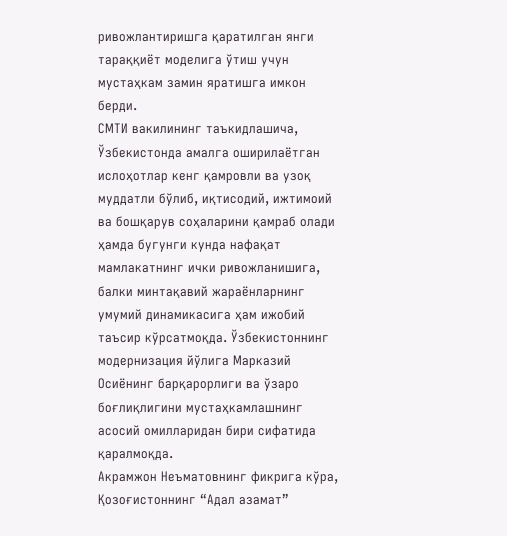ривожлантиришга қаратилган янги тараққиёт моделига ўтиш учун мустаҳкам замин яратишга имкон берди.
СМТИ вакилининг таъкидлашича, Ўзбекистонда амалга оширилаётган ислоҳотлар кенг қамровли ва узоқ муддатли бўлиб, иқтисодий, ижтимоий ва бошқарув соҳаларини қамраб олади ҳамда бугунги кунда нафақат мамлакатнинг ички ривожланишига, балки минтақавий жараёнларнинг умумий динамикасига ҳам ижобий таъсир кўрсатмоқда. Ўзбекистоннинг модернизация йўлига Марказий Осиёнинг барқарорлиги ва ўзаро боғлиқлигини мустаҳкамлашнинг асосий омилларидан бири сифатида қаралмоқда.
Акрамжон Неъматовнинг фикрига кўра, Қозоғистоннинг “Адал азамат”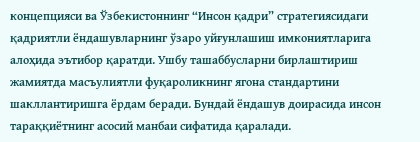концепцияси ва Ўзбекистоннинг “Инсон қадри” стратегиясидаги қадриятли ёндашувларнинг ўзаро уйғунлашиш имкониятларига алоҳида эътибор қаратди. Ушбу ташаббусларни бирлаштириш жамиятда масъулиятли фуқароликнинг ягона стандартини шакллантиришга ёрдам беради. Бундай ёндашув доирасида инсон тараққиётнинг асосий манбаи сифатида қаралади.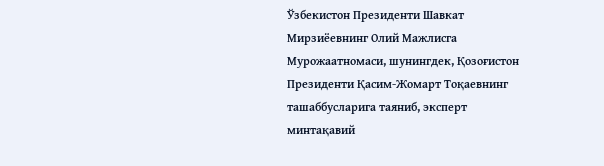Ўзбекистон Президенти Шавкат Мирзиёевнинг Олий Мажлисга Мурожаатномаси, шунингдек, Қозоғистон Президенти Қасим-Жомарт Тоқаевнинг ташаббусларига таяниб, эксперт минтақавий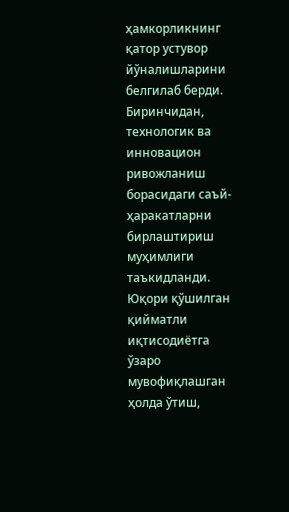ҳамкорликнинг қатор устувор йўналишларини белгилаб берди.
Биринчидан, технологик ва инновацион ривожланиш борасидаги саъй-ҳаракатларни бирлаштириш муҳимлиги таъкидланди. Юқори қўшилган қийматли иқтисодиётга ўзаро мувофиқлашган ҳолда ўтиш,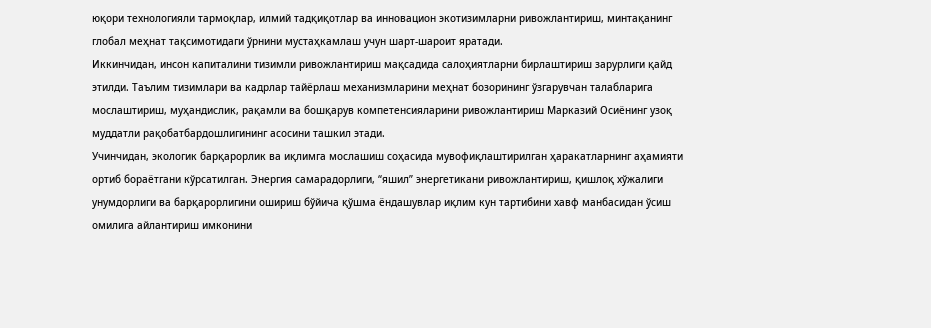юқори технологияли тармоқлар, илмий тадқиқотлар ва инновацион экотизимларни ривожлантириш, минтақанинг глобал меҳнат тақсимотидаги ўрнини мустаҳкамлаш учун шарт-шароит яратади.
Иккинчидан, инсон капиталини тизимли ривожлантириш мақсадида салоҳиятларни бирлаштириш зарурлиги қайд этилди. Таълим тизимлари ва кадрлар тайёрлаш механизмларини меҳнат бозорининг ўзгарувчан талабларига мослаштириш, муҳандислик, рақамли ва бошқарув компетенсияларини ривожлантириш Марказий Осиёнинг узоқ муддатли рақобатбардошлигининг асосини ташкил этади.
Учинчидан, экологик барқарорлик ва иқлимга мослашиш соҳасида мувофиқлаштирилган ҳаракатларнинг аҳамияти ортиб бораётгани кўрсатилган. Энергия самарадорлиги, “яшил” энергетикани ривожлантириш, қишлоқ хўжалиги унумдорлиги ва барқарорлигини ошириш бўйича қўшма ёндашувлар иқлим кун тартибини хавф манбасидан ўсиш омилига айлантириш имконини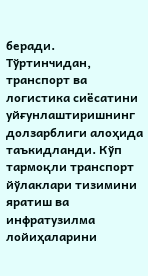беради.
Тўртинчидан, транспорт ва логистика сиёсатини уйғунлаштиришнинг долзарблиги алоҳида таъкидланди. Кўп тармоқли транспорт йўлаклари тизимини яратиш ва инфратузилма лойиҳаларини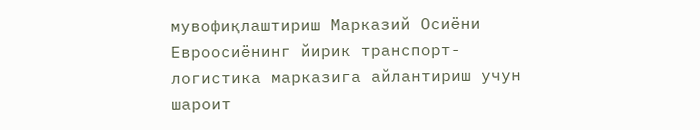мувофиқлаштириш Марказий Осиёни Евроосиёнинг йирик транспорт-логистика марказига айлантириш учун шароит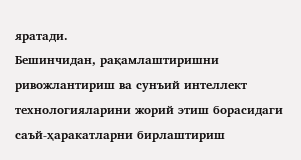яратади.
Бешинчидан, рақамлаштиришни ривожлантириш ва сунъий интеллект технологияларини жорий этиш борасидаги саъй-ҳаракатларни бирлаштириш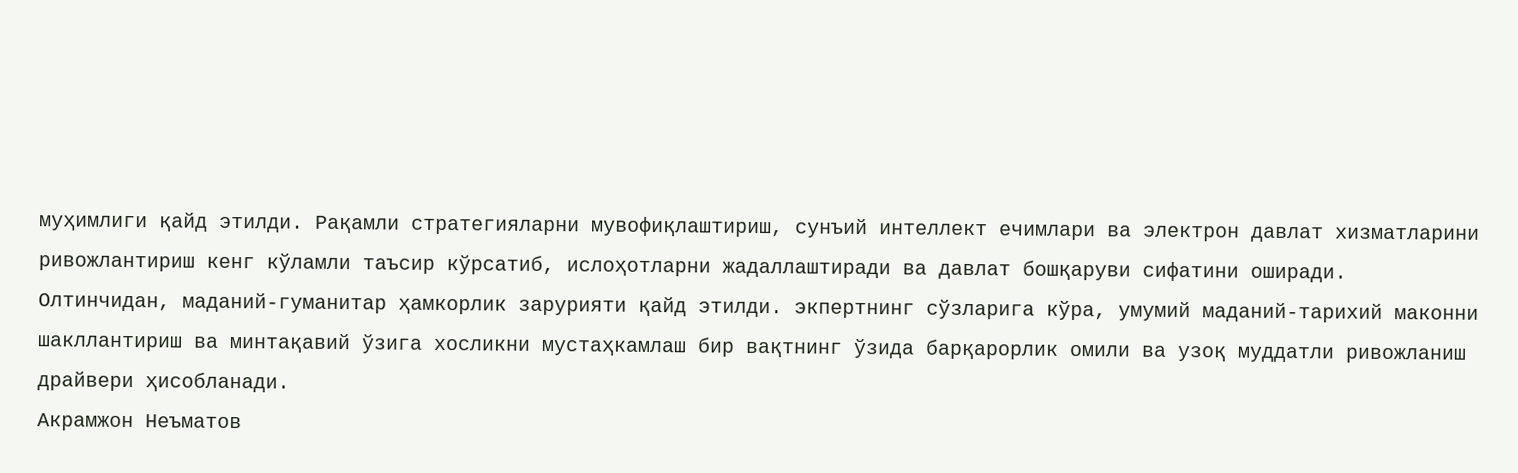муҳимлиги қайд этилди. Рақамли стратегияларни мувофиқлаштириш, сунъий интеллект ечимлари ва электрон давлат хизматларини ривожлантириш кенг кўламли таъсир кўрсатиб, ислоҳотларни жадаллаштиради ва давлат бошқаруви сифатини оширади.
Олтинчидан, маданий-гуманитар ҳамкорлик зарурияти қайд этилди. экпертнинг сўзларига кўра, умумий маданий-тарихий маконни шакллантириш ва минтақавий ўзига хосликни мустаҳкамлаш бир вақтнинг ўзида барқарорлик омили ва узоқ муддатли ривожланиш драйвери ҳисобланади.
Акрамжон Неъматов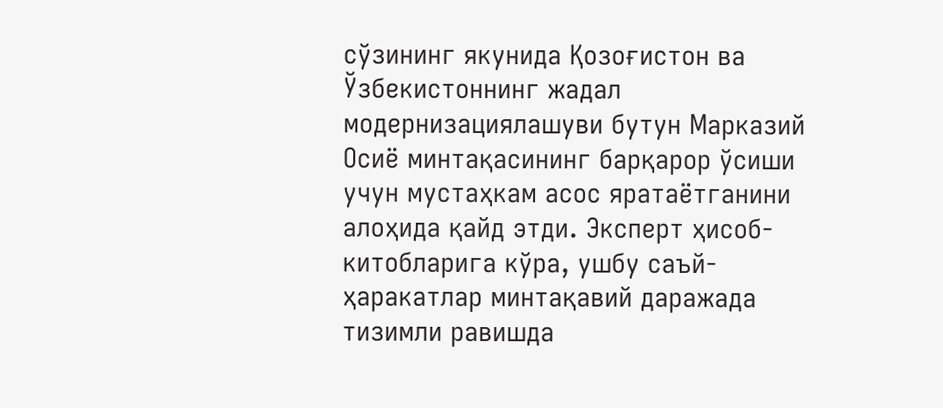сўзининг якунида Қозоғистон ва Ўзбекистоннинг жадал модернизациялашуви бутун Марказий Осиё минтақасининг барқарор ўсиши учун мустаҳкам асос яратаётганини алоҳида қайд этди. Эксперт ҳисоб-китобларига кўра, ушбу саъй-ҳаракатлар минтақавий даражада тизимли равишда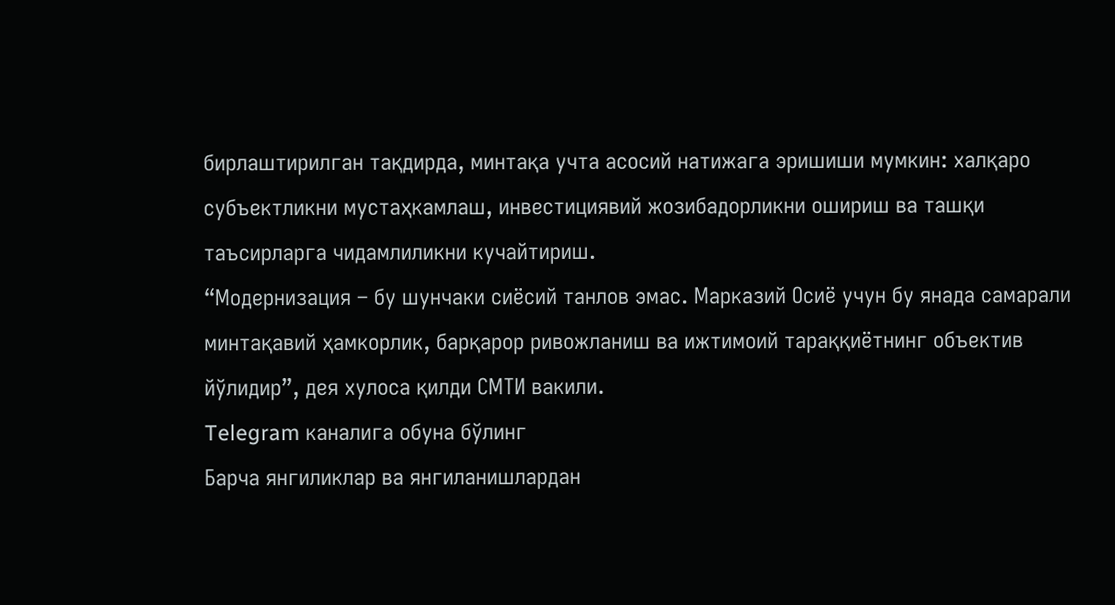бирлаштирилган тақдирда, минтақа учта асосий натижага эришиши мумкин: халқаро субъектликни мустаҳкамлаш, инвестициявий жозибадорликни ошириш ва ташқи таъсирларга чидамлиликни кучайтириш.
“Модернизация – бу шунчаки сиёсий танлов эмас. Марказий Осиё учун бу янада самарали минтақавий ҳамкорлик, барқарор ривожланиш ва ижтимоий тараққиётнинг объектив йўлидир”, дея хулоса қилди СМТИ вакили.
Telegram каналига обуна бўлинг
Барча янгиликлар ва янгиланишлардан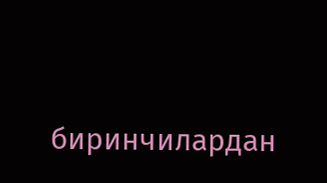биринчилардан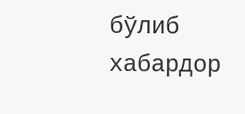бўлиб хабардор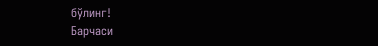бўлинг!
Барчаси